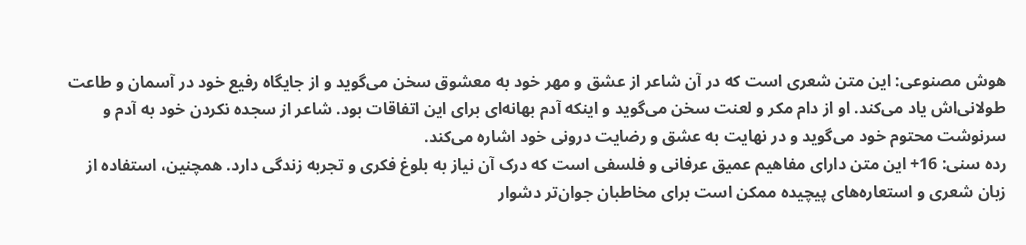هوش مصنوعی: این متن شعری است که در آن شاعر از عشق و مهر خود به معشوق سخن می‌گوید و از جایگاه رفیع خود در آسمان و طاعت طولانی‌اش یاد می‌کند. او از دام مکر و لعنت سخن می‌گوید و اینکه آدم بهانه‌ای برای این اتفاقات بود. شاعر از سجده نکردن خود به آدم و سرنوشت محتوم خود می‌گوید و در نهایت به عشق و رضایت درونی خود اشاره می‌کند.
رده سنی: 16+ این متن دارای مفاهیم عمیق عرفانی و فلسفی است که درک آن نیاز به بلوغ فکری و تجربه زندگی دارد. همچنین، استفاده از زبان شعری و استعاره‌های پیچیده ممکن است برای مخاطبان جوان‌تر دشوار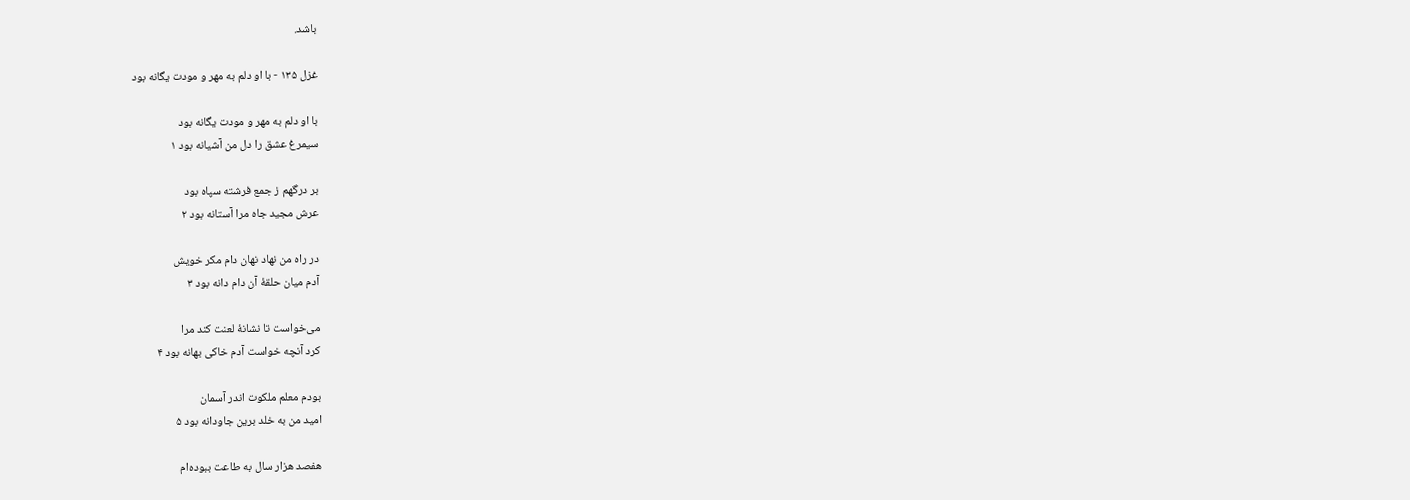باشد.

غزل ۱۳۵ - با او دلم به مهر و مودت یگانه بود

با او دلم به مهر و مودت یگانه بود
سیمرغ عشق را دل من آشیانه بود ۱

بر درگهم ز جمع فرشته سپاه بود
عرش مجید جاه مرا آستانه بود ۲

در راه من نهاد نهان دام مکر خویش
آدم میان حلقهٔ آن دام دانه بود ۳

می‌خواست تا نشانهٔ لعنت کند مرا
کرد آنچه خواست آدم خاکی بهانه بود ۴

بودم معلم ملکوت اندر آسمان
امید من به خلد برین جاودانه بود ۵

هفصد هزار سال به طاعت ببوده‌ام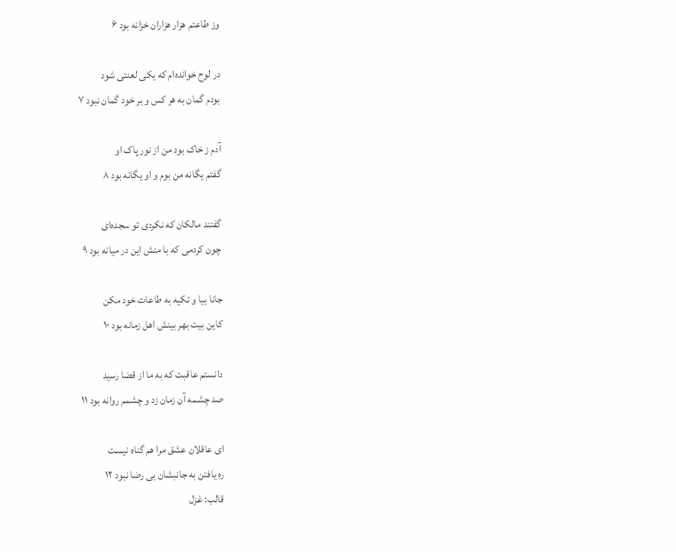وز طاعتم هزار هزاران خزانه بود ۶

در لوح خوانده‌ام که یکی لعنتی شود
بودم گمان به هر کس و بر خود گمان نبود ۷

آدم ز خاک بود من از نور پاک او
گفتم یگانه من بوم و او یگانه بود ۸

گفتند مالکان که نکردی تو سجده‌ای
چون کردمی که با منش این در میانه بود ۹

جانا بیا و تکیه به طاعات خود مکن
کاین بیت بهر بینش اهل زمانه بود ۱۰

دانستم عاقبت که به ما از قضا رسید
صد چشمه آن زمان زد و چشمم روانه بود ۱۱

ای عاقلان عشق مرا هم گناه نیست
ره یافتن به جانبشان بی رضا نبود ۱۲
قالب: غزل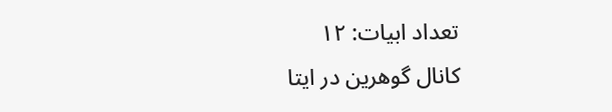تعداد ابیات: ۱۲
کانال گوهرین در ایتا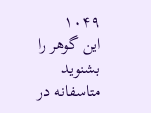۱۰۴۹
این گوهر را بشنوید
متاسفانه در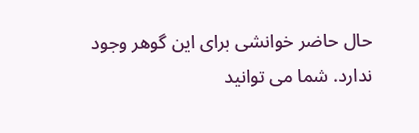حال حاضر خوانشی برای این گوهر وجود ندارد. شما می توانید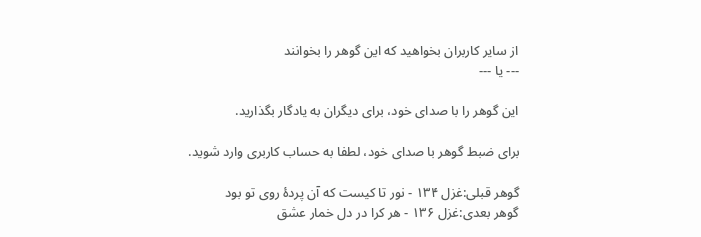از سایر کاربران بخواهید که این گوهر را بخوانند
--- یا ---

این گوهر را با صدای خود، برای دیگران به یادگار بگذارید.

برای ضبط گوهر با صدای خود، لطفا به حساب کاربری وارد شوید.

گوهر قبلی:غزل ۱۳۴ - نور تا کیست که آن پردهٔ روی تو بود
گوهر بعدی:غزل ۱۳۶ - هر کرا در دل خمار عشق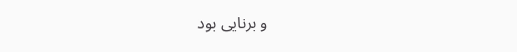و برنایی بود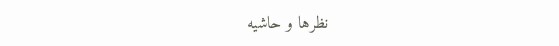نظرها و حاشیه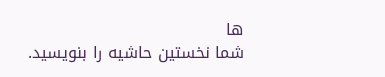ها
شما نخستین حاشیه را بنویسید.